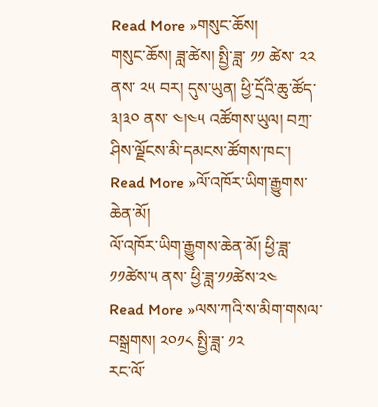Read More »གསུང་ཆོས།
གསུང་ཆོས། ཟླ་ཚེས། སྤྱི་ཟླ་ ༡༡ ཚེས་ ༢༢ ནས་ ༢༥ བར། དུས་ཡུན། ཕྱི་དྲོའི་ཆུ་ཚོད་ ༣།༣༠ ནས་ ༤།༤༥ འཚོགས་ཡུལ། བཀྲ་ཤིས་ལྗོངས་མི་དམངས་ཚོགས་ཁང་།
Read More »ལོ་འཁོར་ཡིག་རྒྱུགས་ཆེན་མོ།
ལོ་འཁོར་ཡིག་རྒྱུགས་ཆེན་མོ། ཕྱི་ཟླ་༡༡ཚེས་༥ ནས་ ཕྱི་ཟླ་༡༡ཚེས་༢༤
Read More »ལས་ཀའི་ས་མིག་གསལ་བསྒྲགས། ༢༠༡༨ སྤྱི་ཟླ་ ༡༢
རང་ལོ་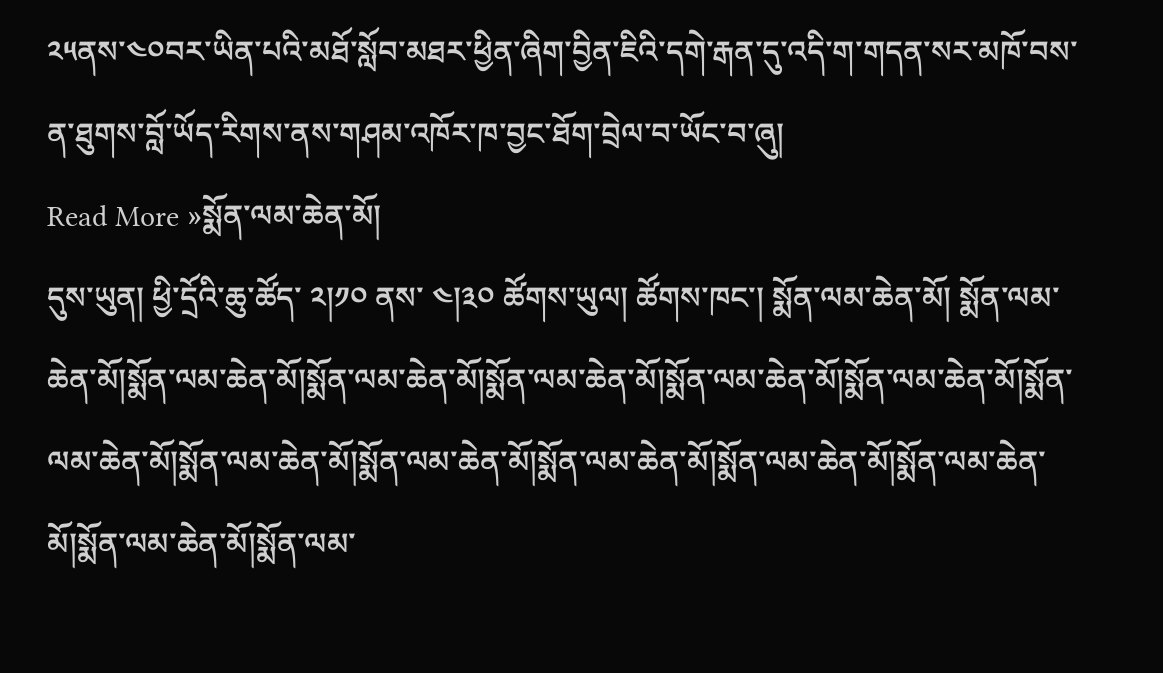༢༥ནས་༤༠བར་ཡིན་པའི་མཐོ་སློབ་མཐར་ཕྱིན་ཞིག་བྱིན་ཇིའི་དགེ་རྒན་དུ་འདི་ག་གདན་སར་མཁོ་བས་ན་ཐུགས་བློ་ཡོད་རིགས་ནས་གཤམ་འཁོར་ཁ་བྱང་ཐོག་བྲེལ་བ་ཡོང་བ་ཞུ།
Read More »སྨོན་ལམ་ཆེན་མོ།
དུས་ཡུན། ཕྱི་དྲོའི་ཆུ་ཚོད་ ༢།༡༠ ནས་ ༤།༣༠ ཚོགས་ཡུལ། ཚོགས་ཁང་། སྨོན་ལམ་ཆེན་མོ། སྨོན་ལམ་ཆེན་མོ།སྨོན་ལམ་ཆེན་མོ།སྨོན་ལམ་ཆེན་མོ།སྨོན་ལམ་ཆེན་མོ།སྨོན་ལམ་ཆེན་མོ།སྨོན་ལམ་ཆེན་མོ།སྨོན་ལམ་ཆེན་མོ།སྨོན་ལམ་ཆེན་མོ།སྨོན་ལམ་ཆེན་མོ།སྨོན་ལམ་ཆེན་མོ།སྨོན་ལམ་ཆེན་མོ།སྨོན་ལམ་ཆེན་མོ།སྨོན་ལམ་ཆེན་མོ།སྨོན་ལམ་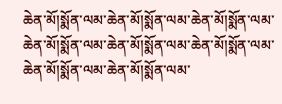ཆེན་མོ།སྨོན་ལམ་ཆེན་མོ།སྨོན་ལམ་ཆེན་མོ།སྨོན་ལམ་ཆེན་མོ།སྨོན་ལམ་ཆེན་མོ།སྨོན་ལམ་ཆེན་མོ།སྨོན་ལམ་ཆེན་མོ།སྨོན་ལམ་ཆེན་མོ།སྨོན་ལམ་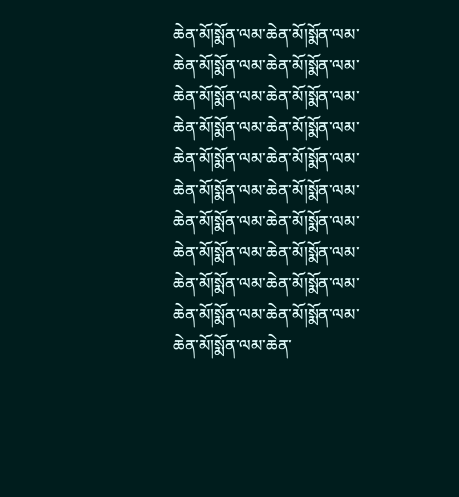ཆེན་མོ།སྨོན་ལམ་ཆེན་མོ།སྨོན་ལམ་ཆེན་མོ།སྨོན་ལམ་ཆེན་མོ།སྨོན་ལམ་ཆེན་མོ།སྨོན་ལམ་ཆེན་མོ།སྨོན་ལམ་ཆེན་མོ།སྨོན་ལམ་ཆེན་མོ།སྨོན་ལམ་ཆེན་མོ།སྨོན་ལམ་ཆེན་མོ།སྨོན་ལམ་ཆེན་མོ།སྨོན་ལམ་ཆེན་མོ།སྨོན་ལམ་ཆེན་མོ།སྨོན་ལམ་ཆེན་མོ།སྨོན་ལམ་ཆེན་མོ།སྨོན་ལམ་ཆེན་མོ།སྨོན་ལམ་ཆེན་མོ།སྨོན་ལམ་ཆེན་མོ།སྨོན་ལམ་ཆེན་མོ།སྨོན་ལམ་ཆེན་མོ།སྨོན་ལམ་ཆེན་མོ།སྨོན་ལམ་ཆེན་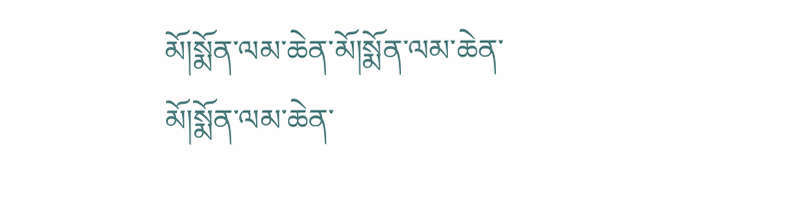མོ།སྨོན་ལམ་ཆེན་མོ།སྨོན་ལམ་ཆེན་མོ།སྨོན་ལམ་ཆེན་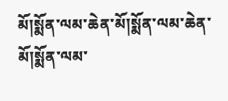མོ།སྨོན་ལམ་ཆེན་མོ།སྨོན་ལམ་ཆེན་མོ།སྨོན་ལམ་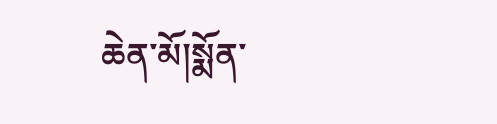ཆེན་མོ།སྨོན་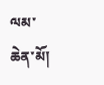ལམ་ཆེན་མོ།